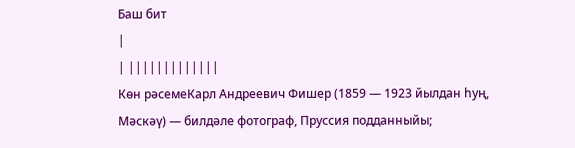Баш бит
|
| |||||||||||||
Көн рәсемеКарл Андреевич Фишер (1859 — 1923 йылдан һуң, Мәскәү) — билдәле фотограф, Пруссия подданныйы;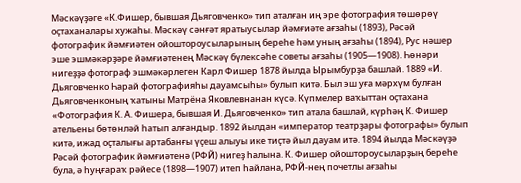Мәскәүҙәге «К.Фишер, бывшая Дьяговченко» тип аталған иң эре фотография төшөрөү оҫтаханалары хужаһы. Мәскәү сәнғәт яратыусылар йәмғиәте ағзаһы (1893), Рәсәй фотографик йәмғиәтен ойоштороусыларының береһе һәм уның ағзаһы (1894), Рус нәшер эше эшмәкәрҙәре йәмғиәтенең Мәскәү бүлексәһе советы ағзаһы (1905—1908). Һөнәри нигеҙҙә фотограф эшмәкәрлеген Карл Фишер 1878 йылда Ырымбурҙа башлай. 1889 «И. Дьяговченко Һарай фотографияһы дауамсыһы» булып китә. Был эш уға мәрхүм булған Дьяговченконың ҡатыны Матрёна Яковлевнанан күсә. Күпмелер ваҡыттан оҫтахана «Фотография К. А. Фишера, бывшая И. Дьяговченко» тип атала башлай, күрһәң К. Фишер ательены бөтөнләй һатып алғандыр. 1892 йылдан «император театрҙары фотографы» булып китә, ижад оҫталығы артабанғы үҫеш алыуы ике тиҫтә йыл дауам итә. 1894 йылда Мәскәүҙә Рәсәй фотографик йәмғиәтенә (РФЙ) нигеҙ һалына. К. Фишер ойоштороусыларҙың береһе була, ә һуңғараҡ рәйесе (1898—1907) итеп һайлана, РФЙ-нең почетлы ағзаһы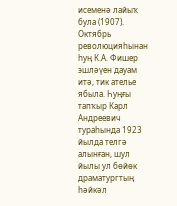исеменә лайыҡ була (1907). Октябрь революцияһынан һуң К.А. Фишер эшләүен дауам итә, тик ателье ябыла. Һуңғы тапҡыр Карл Андреевич тураһында 1923 йылда телгә алынған, шул йылы ул бөйөк драматургтың һәйкәл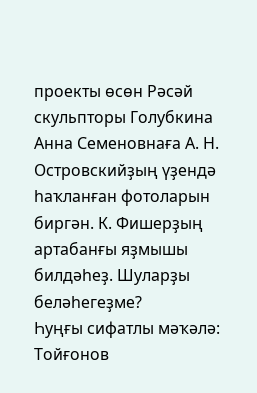проекты өсөн Рәсәй скульпторы Голубкина Анна Семеновнаға А. Н. Островскийҙың үҙендә һаҡланған фотоларын биргән. К. Фишерҙың артабанғы яҙмышы билдәһеҙ. Шуларҙы беләһегеҙме?
Һуңғы сифатлы мәҡәлә: Тойғонов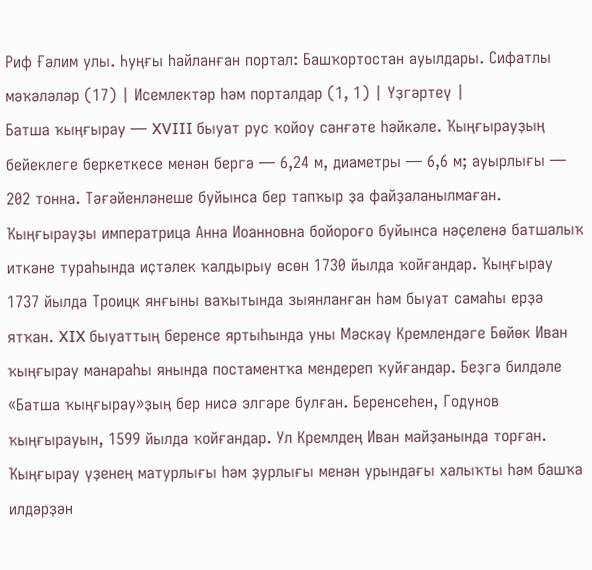Риф Ғәлим улы. Һуңғы һайланған портал: Башҡортостан ауылдары. Сифатлы мәҡәләләр (17) | Исемлектәр һәм порталдар (1, 1) | Үҙгәртеү |
Батша ҡыңғырау — XVIII быуат рус ҡойоу сәнғәте һәйкәле. Ҡыңғырауҙың бейеклеге беркеткесе менән бергә — 6,24 м, диаметры — 6,6 м; ауырлығы — 202 тонна. Тәғәйенләнеше буйынса бер тапҡыр ҙа файҙаланылмаған. Ҡыңғырауҙы императрица Анна Иоанновна бойороғо буйынса нәҫеленә батшалыҡ иткәне тураһында иҫтәлек ҡалдырыу өсөн 1730 йылда ҡойғандар. Ҡыңғырау 1737 йылда Троицк янғыны ваҡытында зыянланған һәм быуат самаһы ерҙә ятҡан. XIX быуаттың беренсе яртыһында уны Мәскәү Кремлендәге Бөйөк Иван ҡыңғырау манараһы янында постаментҡа мендереп ҡуйғандар. Беҙгә билдәле «Батша ҡыңғырау»ҙың бер нисә элгәре булған. Беренсеһен, Годунов ҡыңғырауын, 1599 йылда ҡойғандар. Ул Кремлдең Иван майҙанында торған. Ҡыңғырау үҙенең матурлығы һәм ҙурлығы менән урындағы халыҡты һәм башҡа илдәрҙән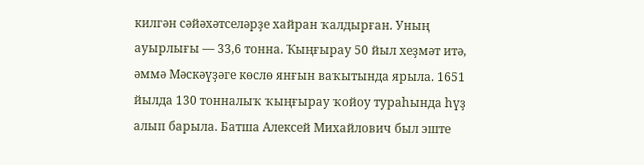килгән сәйәхәтселәрҙе хайран ҡалдырған. Уның ауырлығы — 33,6 тонна. Ҡыңғырау 50 йыл хеҙмәт итә, әммә Мәскәүҙәге көслө янғын ваҡытында ярыла. 1651 йылда 130 тонналыҡ ҡыңғырау ҡойоу тураһында һүҙ алып барыла. Батша Алексей Михайлович был эште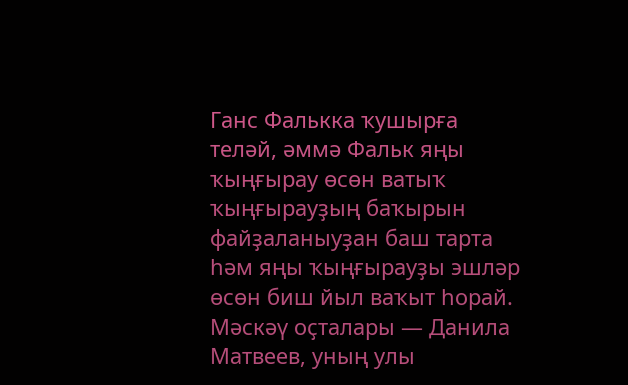Ганс Фалькка ҡушырға теләй, әммә Фальк яңы ҡыңғырау өсөн ватыҡ ҡыңғырауҙың баҡырын файҙаланыуҙан баш тарта һәм яңы ҡыңғырауҙы эшләр өсөн биш йыл ваҡыт һорай. Мәскәү оҫталары — Данила Матвеев, уның улы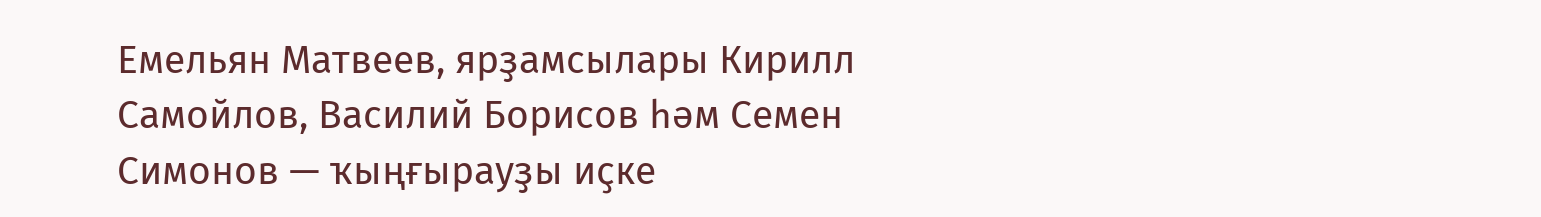Емельян Матвеев, ярҙамсылары Кирилл Самойлов, Василий Борисов һәм Семен Симонов — ҡыңғырауҙы иҫке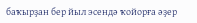баҡырҙан бер йыл эсендә ҡойорға әҙер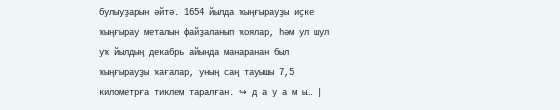булыуҙарын әйтә. 1654 йылда ҡыңғырауҙы иҫке ҡыңғырау металын файҙаланып ҡоялар, һәм ул шул уҡ йылдың декабрь айында манаранан был ҡыңғырауҙы ҡағалар, уның саң тауышы 7,5 километрға тиклем таралған. ↪ д а у а м ы… |